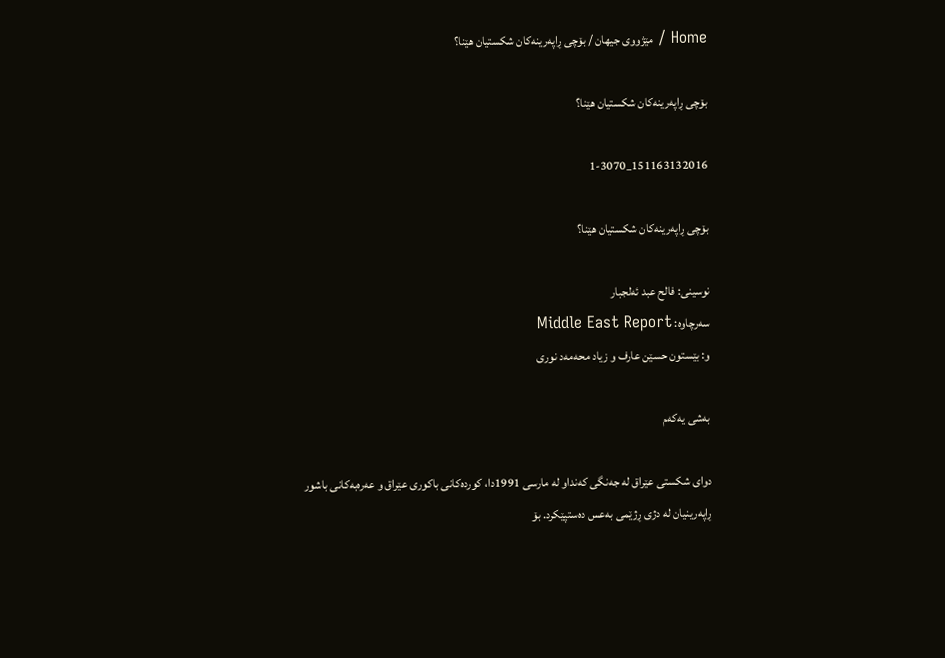Home / مێژووى جیهان / بۆچى ڕاپه‌رینه‌كان شكستیان هێنا؟

بۆچى ڕاپه‌رینه‌كان شكستیان هێنا؟

151163132016_1-3070

بۆچى ڕاپه‌رینه‌كان شكستیان هێنا؟

نوسینی: فالح عبد ئه‌لجبار
سه‌رچاوه‌: Middle East Report
و: بێستون حسێن عارف و زیاد محه‌مه‌د نورى

به‌شی یه‌كه‌م

دواى شكستى عێراق له‌ جه‌نگى كه‌نداو له‌ مارسى 1991دا، كورده‌كانى باكورى عێراق و عه‌ره‌به‌كانى باشور ڕاپه‌رینیان له‌ دژى ڕژێمى به‌عس ده‌ستپێكرد. بۆ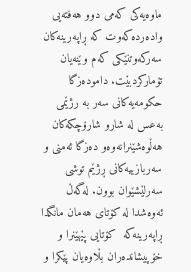ماوه‌یه‌كى كه‌مى دوو هه‌فته‌یى واده‌رده‌كه‌وت كه‌ ڕاپه‌رینه‌كان سه‌ركه‌وتنێكى كه‌م وێنه‌یان تۆماركردبێت. داموده‌زگا حكومه‌یه‌كانى سه‌ر به‌ رژێمى به‌عس له‌ شارو شارۆچكه‌كان هه‌ڵوه‌شێنرانه‌وه‌و ده‌زگا ئه‌منى و سه‌ربازییه‌كانى ڕژێم توشى سه‌رلێشێوان بوون. له‌گه‌ڵ ئه‌وه‌شدا له‌ كۆتاى هه‌مان مانگدا ڕاپه‌رینه‌كه‌  كۆتایى پێهێنرا و خۆپیشانده‌ران بڵاوه‌یان پێكرا و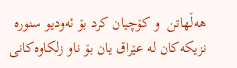هه‌ڵهاتن  و كۆچیان كرد بۆ ئه‌ودیو سنوره‌ نزیكه‌كان له‌ عێراق یان بۆ ناو زلكاوه‌كانى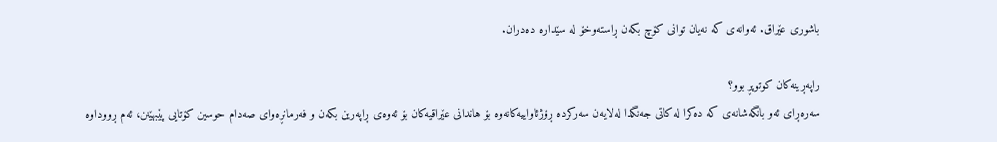باشورى عێراق. ئه‌وانه‌ى كه‌ نه‌یان توانى كۆچ بكه‌ن ڕاسته‌وخۆ له‌ سێداره‌ ده‌دران.

راپه‌ڕینه‌كان كوتوپڕ بوو؟
سه‌ره‌ڕاى ئه‌و بانگه‌شانه‌ى كه‌ ده‌كرا له‌ كاتى جه‌نگدا له‌لایه‌ن سه‌ركرده‌ ڕۆژئاواییه‌كانه‌وه‌ بۆ هاندانى عێراقیه‌كان بۆ ئه‌وه‌ى ڕاپه‌رین بكه‌ن و فه‌رمانڕه‌واى صه‌دام حوسین كۆتایى پێبهێنن، ئه‌م ڕووداوه‌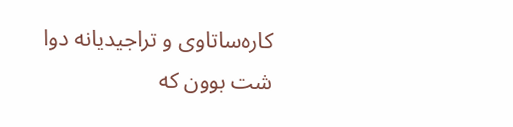كاره‌ساتاوی و تراجیدیانه‌ دوا شت بوون كه‌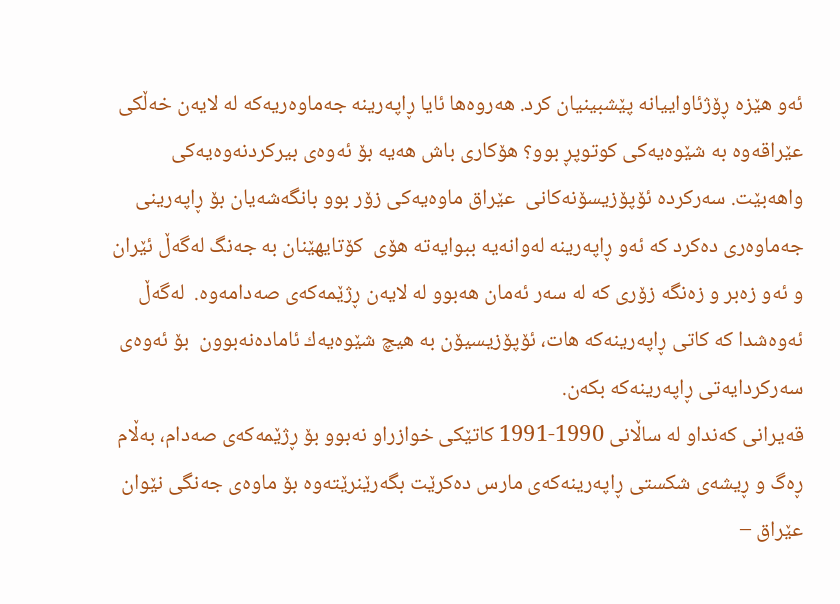ئه‌و هێزه‌ ڕۆژئاواییانه‌ پێشبینیان كرد. هه‌روه‌ها ئایا ڕاپه‌رینه‌ جه‌ماوه‌ریه‌كه‌ له‌ لایه‌ن خه‌ڵكى عێراقه‌وه‌ به‌ شێوه‌یه‌كى كوتوپڕ بوو؟ هۆكارى باش هه‌یه‌ بۆ ئه‌وه‌ى بیركردنه‌وه‌یه‌كى واهه‌بێت. سه‌ركرده‌ ئۆپۆزیسۆنه‌كانى  عێراق ماوه‌یه‌كى زۆر بوو بانگه‌شه‌یان بۆ ڕاپه‌رینى جه‌ماوه‌رى ده‌كرد كه‌ ئه‌و ڕاپه‌رینه‌ له‌وانه‌یه‌ ببوایه‌ته‌ هۆى  كۆتایهێنان به‌ جه‌نگ له‌گه‌ڵ ئێران و ئه‌و زه‌بر و زه‌نگه‌ زۆرى كه‌ له‌ سه‌ر ئه‌مان هه‌بوو له‌ لایه‌ن ڕژێمه‌كه‌ى صه‌دامه‌وه‌.  له‌گه‌ڵ ئه‌وه‌شدا كه‌ كاتى ڕاپه‌رینه‌كه‌ هات، ئۆپۆزیسیۆن به‌ هیچ شێوه‌یه‌ك ئاماده‌نه‌بوون  بۆ ئه‌وه‌ى سه‌ركردایه‌تى ڕاپه‌رینه‌كه‌ بكه‌ن.
قه‌یرانى كه‌نداو له‌ ساڵانى 1990-1991 كاتێكى خوازراو نه‌بوو بۆ ڕژێمه‌كه‌ى صه‌دام، به‌ڵام ڕه‌گ و ڕیشه‌ى شكستى ڕاپه‌رینه‌كه‌ى مارس ده‌كرێت بگه‌رێنرێته‌وه‌ بۆ ماوه‌ى جه‌نگى نێوان عێراق –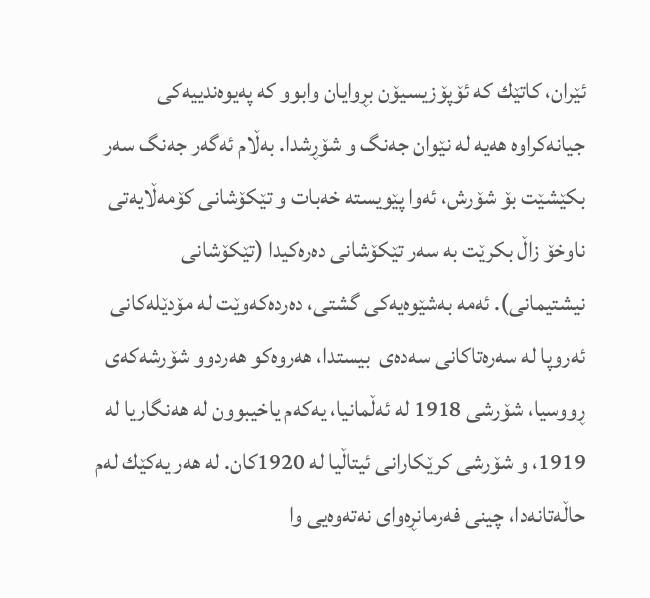ئێران، كاتێك كه‌ ئۆپۆزیسیۆن بڕوایان وابوو كه‌ په‌یوه‌ندییه‌كى جیانه‌كراوه‌ هه‌یه‌ له‌ نێوان جه‌نگ و شۆڕشدا. به‌ڵام ئه‌گه‌ر جه‌نگ سه‌ر بكێشێت بۆ شۆرش، ئه‌وا پێویسته‌ خه‌بات و تێكۆشانى كۆمه‌ڵایه‌تى ناوخۆ زاڵ بكرێت به‌ سه‌ر تێكۆشانى ده‌ره‌كیدا (تێكۆشانى نیشتیمانى). ئه‌مه‌ به‌شێوه‌یه‌كى گشتى، ده‌رده‌كه‌وێت له‌ مۆدێله‌كانى ئه‌روپا له‌ سه‌ره‌تاكانى سه‌ده‌ى  بیستدا، هه‌روه‌كو هه‌ردوو شۆرشه‌كه‌ى ڕووسیا، شۆرشى 1918 له‌ ئه‌ڵمانیا، یه‌كه‌م یاخیبوون له‌ هه‌نگاریا له‌ 1919، و شۆرشى كرێكارانى ئیتاڵیا له‌ 1920كان. له‌ هه‌ر یه‌كێك له‌م حاڵه‌تانه‌دا، چینى فه‌رمانڕه‌واى نه‌ته‌وه‌یى وا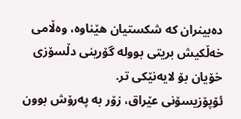ده‌بینران كه‌ شكستیان هێناوه‌، وه‌ڵامی خه‌ڵكیش بریتى بووله‌ گۆرینى دڵسۆزى خۆیان بۆ لایه‌نێكى تر.
ئۆپۆزیسۆنى عێراق، زۆر به‌ په‌رۆش بوون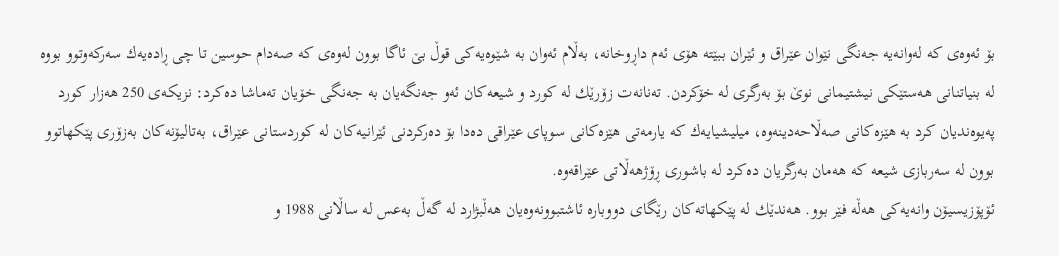بۆ ئه‌وه‌ى كه‌ له‌وانه‌یه‌ جه‌نگى نێوان عێراق و ئێران ببێته‌ هۆى ئه‌م داڕوخانه‌، به‌ڵام ئه‌وان به‌ شێوه‌یه‌كى قوڵ بێ ئاگا بوون له‌وه‌ى كه‌ صه‌دام حوسین تا چى ڕاده‌یه‌ك سه‌ركه‌وتوو بووه‌ له‌ بنیاتنانى هه‌ستێكى نیشتیمانى نوێ بۆ به‌رگرى له‌ خۆكردن. ته‌نانه‌ت زۆرێك له‌ كورد و شیعه‌كان ئه‌و جه‌نگه‌یان به‌ جه‌نگى خۆیان ته‌ماشا ده‌كرد: نزیكه‌ى 250 هه‌زار كورد په‌یوه‌ندیان كرد به‌ هێزه‌كانى صه‌ڵاحه‌دینه‌وه‌، میلیشیایه‌ك كه‌ یارمه‌تى هێزه‌كانى سوپاى عێراقى ده‌دا بۆ ده‌ركردنى ئێرانیه‌كان له‌ كوردستانى عێراق، به‌تالیۆنه‌كان به‌زۆرى پێكهاتوو بوون له‌ سه‌ربازى شیعه‌ كه‌ هه‌مان به‌رگریان ده‌كرد له‌ باشورى ڕۆژهه‌ڵاتى عێراقه‌وه‌.
ئۆپۆزیسیۆن وانه‌یه‌كى هه‌ڵه‌ فێر بوو. هه‌ندێك له‌ پێكهاته‌كان رێگاى دووباره‌ ئاشتبوونه‌وه‌یان هه‌ڵبژارد له‌ گه‌ڵ به‌عس له‌ ساڵانى 1988 و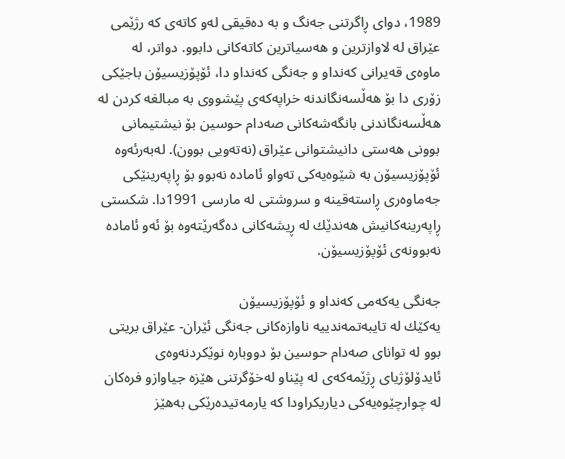1989، دواى ڕاگرتنى جه‌نگ و به‌ ده‌قیقى له‌و كاته‌ى كه‌ رژێمى عێراق له‌ لاوازترین و هه‌سیاترین كاته‌كانى دابوو. دواتر، له‌ ماوه‌ى قه‌یرانى كه‌نداو و جه‌نگى كه‌نداو دا، ئۆپۆزیسیۆن باجێكى زۆرى دا بۆ هه‌ڵسه‌نگاندنه‌ خراپه‌كه‌ى پێشووى به‌ مبالغه‌ كردن له‌ هه‌ڵسه‌نگاندنى بانگه‌شه‌كانى صه‌دام حوسین بۆ نیشتیمانى بوونى هه‌ستى دانیشتوانى عێراق (نه‌ته‌ویى بوون). له‌به‌رئه‌وه‌ ئۆپۆزیسیۆن به‌ شێوه‌یه‌كى ته‌واو ئاماده‌ نه‌بوو بۆ ڕاپه‌رینێكى جه‌ماوه‌رى ڕاسته‌قینه‌ و سروشتى له‌ مارسى 1991دا. شكستى ڕاپه‌رینه‌كانیش هه‌ندێك له‌ ڕیشه‌كانى ده‌گه‌رێته‌وه‌ بۆ ئه‌و ئاماده‌ نه‌بوونه‌ى ئۆپۆزیسیۆن.

جه‌نگى یه‌كه‌مى كه‌نداو و ئۆپۆزیسیۆن
یه‌كێك له‌ تایبه‌تمه‌ندییه‌ ناوازه‌كانى جه‌نگى ئێران- عێراق بریتی بوو له‌ تواناى صه‌دام حوسین بۆ دووباره‌ نوێكردنه‌وه‌ى ئایدۆلۆژیاى ڕژێمه‌كه‌ى له‌ پێناو له‌خۆگرتنى هێزه‌ جیاوازو فره‌كان له‌ چوارچێوه‌یه‌كى دیاریكراودا كه‌ یارمه‌تیده‌رێكى به‌هێز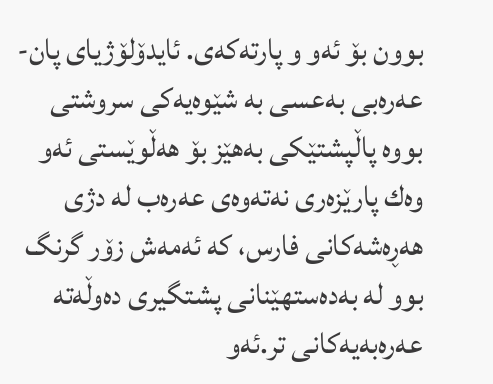بوون بۆ ئه‌و و پارته‌كه‌ى. ئایدۆلۆژیاى پان- عه‌ره‌بى به‌عسى به‌ شێوه‌یه‌كى سروشتى بووه‌ پاڵپشتێكى به‌هێز بۆ هه‌ڵوێستى ئه‌و وه‌ك پارێزه‌رى نه‌ته‌وه‌ى عه‌ره‌ب له‌ دژى هه‌ڕه‌شه‌كانى فارس، كه‌ ئه‌مه‌ش زۆر گرنگ بوو له‌ به‌ده‌ستهێنانى پشتگیرى ده‌وڵه‌ته‌ عه‌ره‌به‌یه‌كانى تر.ئه‌و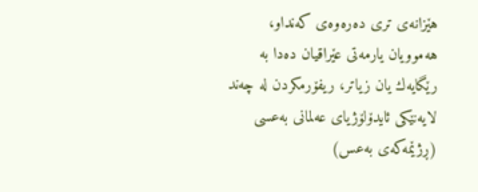هێزانه‌ى ترى ده‌ره‌وه‌ى كه‌نداو، هه‌موویان یارمه‌تى عێراقیان ده‌دا به‌ رێگایه‌ك یان زیاتر، ریفۆرمكردن له‌ چه‌ند لایه‌نێكى ئایدۆلۆژیاى عه‌لمانى به‌عسى (ڕژێمه‌كه‌ى به‌عس)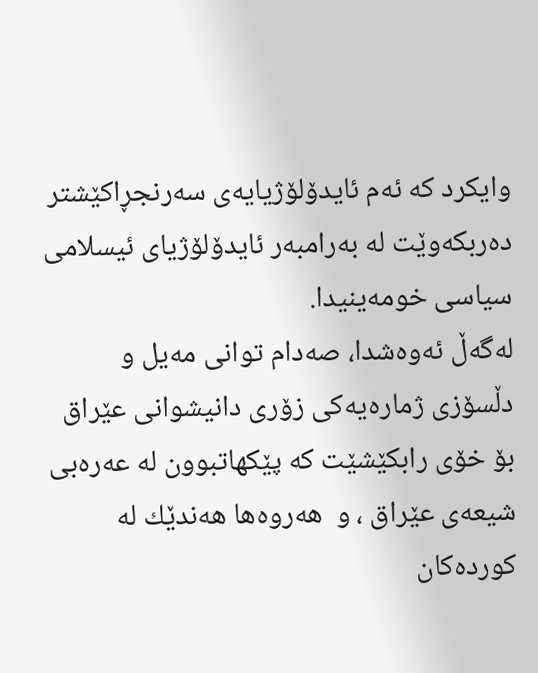وایكرد كه‌ ئه‌م ئایدۆلۆژیایه‌ى سه‌رنجڕاكێشتر ده‌ربكه‌وێت له‌ به‌رامبه‌ر ئایدۆلۆژیاى ئیسلامى سیاسى خومه‌ینیدا.
له‌گه‌ڵ ئه‌وه‌شدا، صه‌دام توانى مه‌یل و دڵسۆزى ژماره‌یه‌كى زۆرى دانیشوانى عێراق بۆ خۆى رابكێشێت كه‌ پێكهاتبوون له‌ عه‌ره‌بى شیعه‌ى عێراق ، و  هه‌روه‌ها هه‌ندێك له‌ كورده‌كان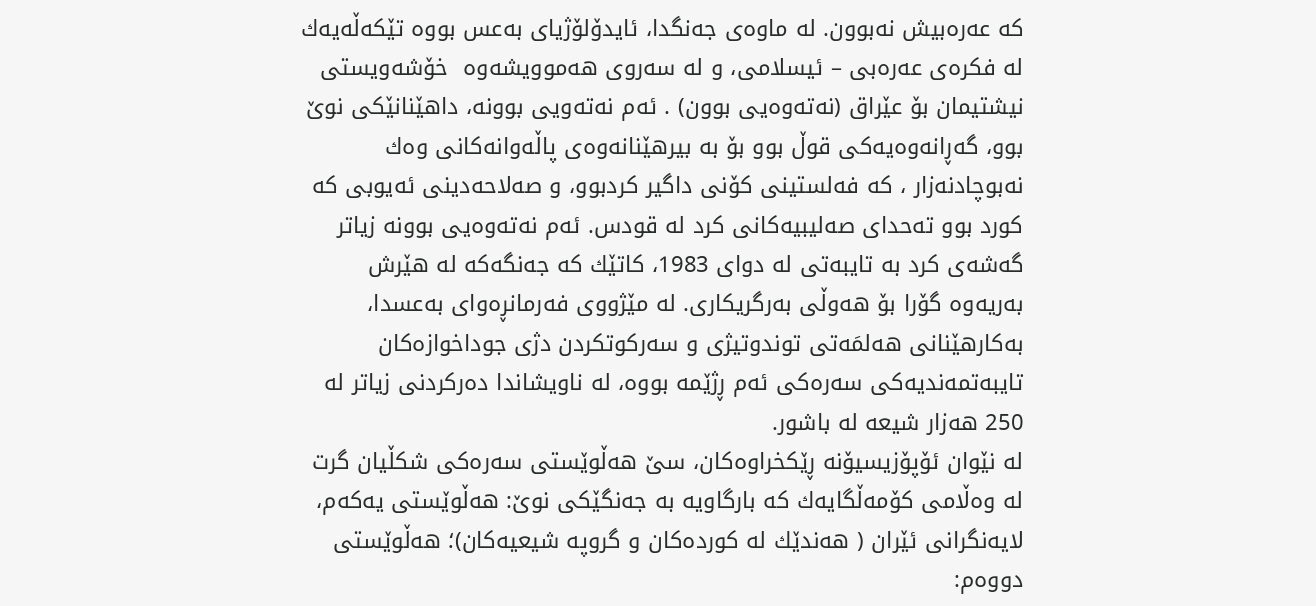كه‌ عه‌ره‌بیش نه‌بوون. له‌ ماوه‌ى جه‌نگدا، ئایدۆلۆژیاى به‌عس بووه‌ تێكه‌ڵه‌یه‌ك له‌ فكره‌ى عه‌ره‌بى – ئیسلامى، و له‌ سه‌روى هه‌موویشه‌وه‌  خۆشه‌ویستى نیشتیمان بۆ عێراق (نه‌ته‌وه‌یى بوون) . ئه‌م نه‌ته‌ویى بوونه‌، داهێنانێكى نوێ بوو، گه‌ڕانه‌وه‌یه‌كى قوڵ بوو بۆ به‌ بیرهێنانه‌وه‌ى پاڵه‌وانه‌كانى وه‌ك نه‌بوچادنه‌زار ، كه‌ فه‌لستینى كۆنى داگیر كردبوو، و صه‌لاحه‌دینى ئه‌یوبى كه‌ كورد بوو ته‌حداى صه‌لیبیه‌كانى كرد له‌ قودس. ئه‌م نه‌ته‌وه‌یى بوونه‌ زیاتر گه‌شه‌ى كرد به‌ تایبه‌تى له‌ دواى 1983، كاتێك كه‌ جه‌نگه‌كه‌ له‌ هێرش به‌ریه‌وه‌ گۆرا بۆ هه‌وڵى به‌رگریكارى. له‌ مێژووى فه‌رمانڕه‌واى به‌عسدا، به‌كارهێنانى هه‌لمَه‌تى توندوتیژى و سه‌ركوتكردن دژى جوداخوازه‌كان تایبه‌تمه‌ندیه‌كى سه‌ره‌كى ئه‌م ڕژێمه‌ بووه‌، له‌ ناویشاندا ده‌ركردنى زیاتر له‌ 250 هه‌زار شیعه‌ له‌ باشور.
له‌ نێوان ئۆپۆزیسیۆنه‌ ڕێكخراوه‌كان، سێ هه‌ڵوێستى سه‌ره‌كى شكڵیان گرت له‌ وه‌ڵامى كۆمه‌ڵگایه‌ك كه‌ بارگاویه‌ به‌ جه‌نگێكى نوێ: هه‌ڵوێستى یه‌كه‌م، لایه‌نگرانى ئێران ( هه‌ندێك له‌ كورده‌كان و گروپه‌ شیعیه‌كان)؛ هه‌ڵوێستى دووه‌م: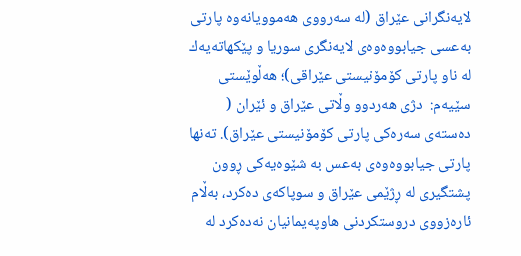لایه‌نگرانى عێراق (له‌ سه‌رووى هه‌موویانه‌وه‌ پارتى به‌عسى جیابووه‌وه‌ى لایه‌نگرى سوریا و پێكهاته‌یه‌ك له‌ ناو پارتى كۆمۆنیستى عێراقى)؛ هه‌ڵوێستى سێیه‌م:  دژى هه‌ردوو وڵاتى عێراق و ئێران ( ده‌سته‌ى سه‌ره‌كى پارتى كۆمۆنیستى عێراق). ته‌نها پارتى جیابووه‌وه‌ى به‌عس به‌ شێوه‌یه‌كى ڕوون پشتگیرى له‌ ڕژێمى عێراق و سوپاكه‌ى ده‌كرد، به‌ڵام ئاره‌زووى دروستكردنى هاوپه‌یمانیان نه‌ده‌كرد له‌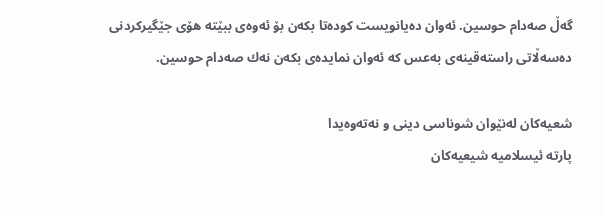گه‌ڵ صه‌دام حوسین. ئه‌وان ده‌یانویست كوده‌تا بكه‌ن بۆ ئه‌وه‌ى ببێته‌ هۆى جێگیركردنى ده‌سه‌ڵاتى راسته‌قینه‌ى به‌عس كه‌ ئه‌وان نمایده‌ى بكه‌ن نه‌ك صه‌دام حوسین.

شعیه‌كان له‌نێوان شوناسی دینی و نه‌ته‌وه‌یدا
پارته‌ ئیسلامیه‌ شیعیه‌كان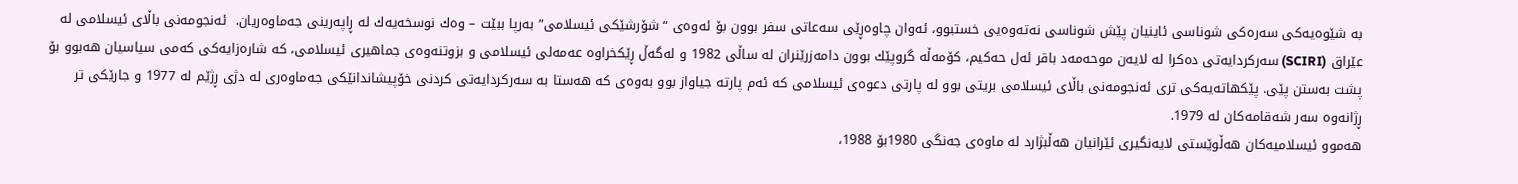به‌ شێوه‌یه‌كى سه‌ره‌كى شوناسى ئاینیان پێش شوناسى نه‌ته‌وه‌یى خستبوو، ئه‌وان چاوه‌ڕێى سه‌عاتى سفر بوون بۆ ئه‌وه‌ى “شۆرشێكى ئیسلامى” به‌رپا ببێت – وه‌ك نوسخه‌یه‌ك له‌ ڕاپه‌رینى جه‌ماوه‌ریان.  ئه‌نجومه‌نى باڵاى ئیسلامى له‌ عێراق (SCIRI) سه‌ركردایه‌تى ده‌كرا له‌ لایه‌ن موحه‌مه‌د باقر ئه‌ل حه‌كیم، كۆمه‌ڵه‌ گروپێك بوون دامه‌زرێنران له‌ ساڵى 1982 و له‌گه‌ڵ ڕێكخراوه‌ عه‌مه‌لى ئیسلامى و بزوتنه‌وه‌ى جماهیرى ئیسلامى، كه‌ شاره‌زایه‌كى كه‌مى سیاسیان هه‌بوو بۆ پشت به‌ستن پێى. پێكهاته‌یه‌كى ترى ئه‌نجومه‌نى باڵاى ئیسلامى بریتی بوو له‌ پارتى دعوه‌ى ئیسلامى كه‌ ئه‌م پارته‌ جیاواز بوو به‌وه‌ى كه‌ هه‌ستا به‌ سه‌ركردایه‌تى كردنى خۆپیشاندانێكى جه‌ماوه‌رى له‌ دژى ڕژێم له‌ 1977 و جارێكى تر ڕژانه‌وه‌ سه‌ر شه‌قامه‌كان له‌ 1979.
هه‌موو ئیسلامیه‌كان هه‌ڵوێستى لایه‌نگیرى ئێرانیان هه‌ڵبژارد له‌ ماوه‌ى جه‌نگى 1980بۆ 1988،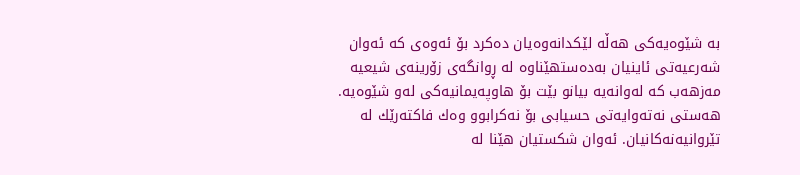به‌ شێوه‌یه‌كى هه‌ڵه‌ لێكدانه‌وه‌یان ده‌كرد بۆ ئه‌وه‌ى كه‌ ئه‌وان شه‌رعیه‌تى ئاینیان به‌ده‌ستهێناوه‌ له‌ ڕوانگه‌ى زۆرینه‌ى شیعیه‌ مه‌زهه‌ب كه‌ له‌وانه‌یه‌ بیانو بێت بۆ هاوپه‌یمانیه‌كى له‌و شێوه‌یه‌.  هه‌ستى نه‌ته‌وایه‌تى حسیابى بۆ نه‌كرابوو وه‌ك فاكته‌رێك له‌ تێروانیه‌نه‌كانیان. ئه‌وان شكستیان هێنا له‌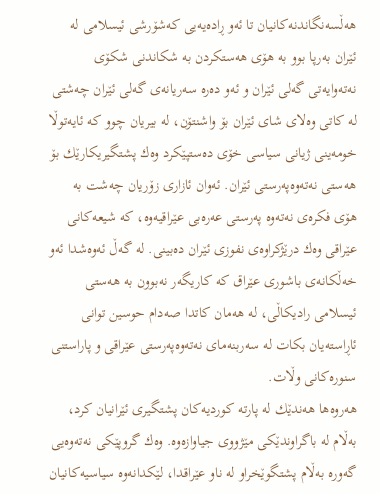هه‌ڵسه‌نگاندنه‌كانیان تا ئه‌و ڕاده‌یه‌یى كه‌شۆرشى ئیسلامى له‌ ئێران به‌رپا بوو به‌ هۆى هه‌ستكردن به‌ شكاندنى شكۆى نه‌ته‌وایه‌تى گه‌لى ئێران و ئه‌و ده‌ره‌ سه‌ریانه‌ى گه‌لى ئێران چه‌شتى  له‌ كاتى وه‌لاى شاى ئێران بۆ واشنتۆن، له‌ بیریان چوو كه‌ ئایه‌توڵا خومه‌ینى ژیانى سیاسى خۆى ده‌ستپێكرد وه‌ك پشتگیریكارێك بۆ هه‌ستى نه‌ته‌وه‌په‌رستى ئێران. ئه‌وان ئازارى زۆریان چه‌شت به‌ هۆى فكره‌ى نه‌ته‌وه‌ په‌رستى عه‌ره‌بى عێراقیه‌وه‌، كه‌ شیعه‌كانى عێراقى وه‌ك درێژكراوه‌ى نفوزى ئێران ده‌بینى. له‌ گه‌ڵ ئه‌وه‌شدا ئه‌و خه‌ڵكانه‌ى باشورى عێراق كه‌ كاریگه‌ر نه‌بوون به‌ هه‌ستى ئیسلامى رادیكاڵى، له‌ هه‌مان كاتدا صه‌دام حوسین توانى ئاڕاسته‌یان بكات له‌ سه‌ربنه‌ماى نه‌ته‌وه‌په‌رستى عێراقى و پاراستنى سنوره‌كانى وڵات.
هه‌روه‌ها هه‌ندێك له‌ پارته‌ كوردیه‌كان پشتگیرى ئێرانیان كرد، به‌ڵام له‌ باگراوندێكى مێژووى جیاوازه‌وه‌. وه‌ك گروپێكى نه‌ته‌وه‌یى گه‌وره‌ به‌ڵام پشتگوێخراو له‌ ناو عێراقدا، لێكدانه‌وه‌ سیاسیه‌كانیان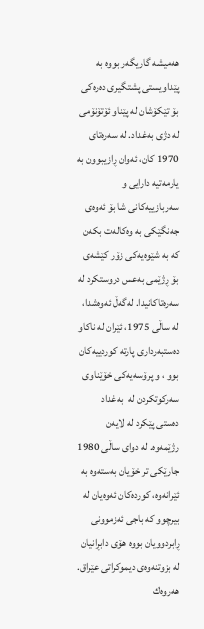هه‌میشه‌ گاریگه‌ر بووه‌ به‌ پێداویستى پشتگیرى ده‌ره‌كى بۆ تێكۆشان له‌ پێناو ئۆتۆنۆمى له‌ دژى به‌غداد. له‌ سه‌ره‌تاى 1970 كان، ئه‌وان ڕازیبوون به‌ یارمه‌تیه‌ دارایى و سه‌ربازییه‌كانى شا بۆ ئه‌وه‌ى جه‌نگێكى به‌ وه‌كاله‌ت بكه‌ن كه‌ به‌ شێوه‌یه‌كى زۆر كێشه‌ى بۆ ڕژێمى به‌عس دروستكرد له‌ سه‌ره‌تاكانیدا. له‌گه‌ڵ ئه‌وه‌شدا، له‌ ساڵى 1975، ئێران له‌ ناكاو ده‌ستبه‌ردارى پارته‌ كوردییه‌كان بوو ، و پرۆسه‌یه‌كى خۆێناوى سه‌ركوتكردن له‌  به‌غداد  ده‌ستی پێكرد له‌ لایه‌ن رژێمه‌وه‌. له‌ دواى ساڵى 1980 جارێكى تر خۆیان به‌سته‌وه‌ به‌ ئێرانه‌وه‌، كورده‌كان ئه‌وه‌یان له‌ بیرچوو كه‌ باجى ئه‌زموونى ڕابردوویان بووه‌ هۆى دابڕانیان له‌ بزوتنه‌وه‌ى دیموكراتى عێراق. هه‌روه‌ك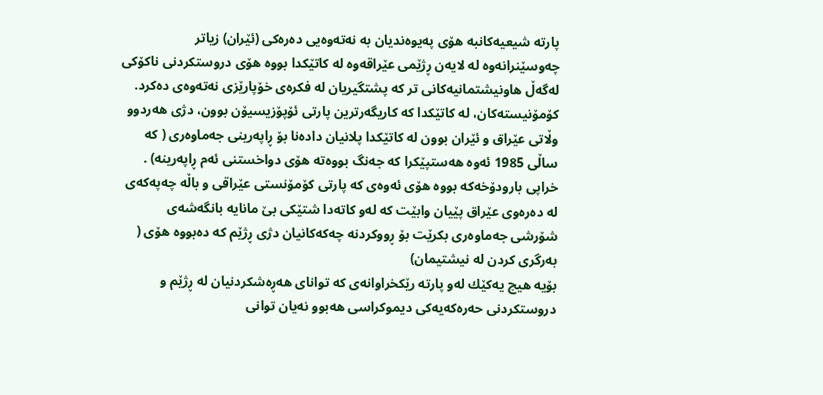پارته‌ شیعیه‌كانبه‌ هۆى په‌یوه‌ندیان به‌ نه‌ته‌وه‌یى ده‌ره‌كى (ئێران) زیاتر چه‌وسێنرانه‌وه‌ له‌ لایه‌ن ڕژێمى عێراقه‌وه‌ له‌ كاتێكدا بووه‌ هۆى دروستكردنى ناكۆكى له‌گه‌ڵ هاونیشتمانیه‌كانى تر كه‌ پشتگیریان له‌ فكره‌ى خۆپارێزى نه‌ته‌وه‌ى ده‌كرد.
كۆمۆنیسته‌كان، له‌ كاتێكدا كه‌ كاریگه‌رترین پارتى ئۆپۆزیسیۆن بوون، دژى هه‌ردوو وڵاتى عێراق و ئێران بوون له‌ كاتێكدا پلانیان داده‌نا بۆ ڕاپه‌رینى جه‌ماوه‌رى ( كه‌ ساڵى 1985 ئه‌وه‌ هه‌ستپێكرا كه‌ جه‌نگ بووه‌ته‌ هۆى دواخستنى ئه‌م ڕاپه‌رینه‌) . خراپى بارودۆخه‌كه‌ بووه‌ هۆى ئه‌وه‌ى كه‌ پارتى كۆمۆنستى عێراقى و باڵه‌ چه‌په‌كه‌ى له‌ ده‌ره‌وى عێراق پێیان وابێت كه‌ له‌و كاته‌دا شتێكى بێ مانایه‌ بانگه‌شه‌ى شۆرشى جه‌ماوه‌رى بكرێت بۆ ڕووكردنه‌ چه‌كه‌كانیان دژى ڕژێم كه‌ ده‌بووه‌ هۆى ( به‌رگرى كردن له‌ نیشتیمان)
بۆیه‌ هیچ یه‌كێك له‌و پارته‌ رێكخراوانه‌ى كه‌ تواناى هه‌ڕه‌شكردنیان له‌ ڕژێم و دروستكردنى حه‌ره‌كه‌یه‌كى دیموكراسى هه‌بوو نه‌یان توانى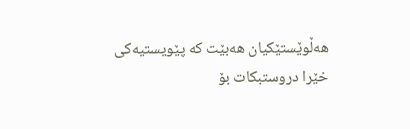هه‌ڵوێستێكیان هه‌بێت كه‌ پێویستیه‌كى خێرا دروستبكات بۆ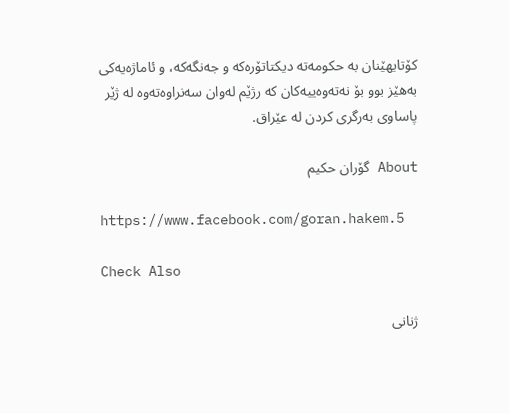كۆتایهێنان به‌ حكومه‌ته‌ دیكتاتۆره‌كه‌ و جه‌نگه‌كه‌، و ئاماژه‌یه‌كى به‌هێز بوو بۆ نه‌ته‌وه‌ییه‌كان كه‌ رژێم له‌وان سه‌نراوه‌ته‌وه‌ له‌ ژێر پاساوى به‌رگرى كردن له‌ عێراق.

About گۆران حكيم

https://www.facebook.com/goran.hakem.5

Check Also

ژنانی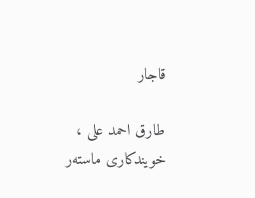قاجار

طارق احمد علی ، خویندكاری ماستەر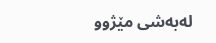لەبەشی مێژوو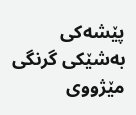پێشەكی           بەشێكی گرنگی مێژووی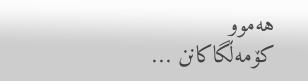هەموو كۆمەڵگاكانن …